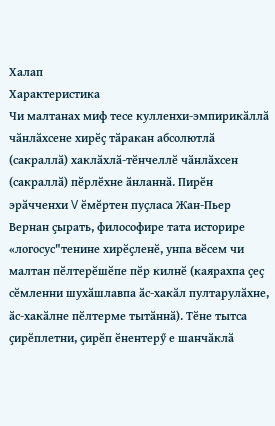Халап
Характеристика
Чи малтанах миф тесе кулленхи-эмпирикӑллӑ чӑнлӑхсене хирӗҫ тӑракан абсолютлӑ (сакраллӑ) хаклӑхлӑ-тӗнчеллӗ чӑнлӑхсен (сакраллӑ) пӗрлӗхне ӑнланнӑ. Пирӗн эрӑчченхи V ӗмӗртен пуҫласа Жан-Пьер Вернан ҫырать, философире тата историре «логосус"тенине хирӗҫленӗ, унпа вӗсем чи малтан пӗлтерӗшӗпе пӗр килнӗ (каярахпа ҫеҫ сӗмленни шухӑшлавпа ӑс-хакӑл пултарулӑхне, ӑс-хакӑлне пӗлтерме тытӑннӑ). Тӗне тытса ҫирӗплетни, ҫирӗп ӗнентерӳ е шанчӑклӑ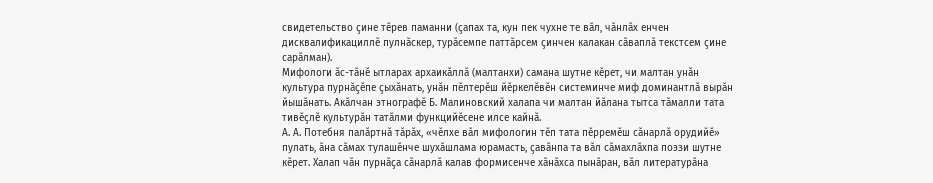свидетельство ҫине тӗрев паманни (ҫапах та, кун пек чухне те вӑл, чӑнлӑх енчен дисквалификациллӗ пулнӑскер, турӑсемпе паттӑрсем ҫинчен калакан сӑваплӑ текстсем ҫине сарӑлман).
Мифологи ӑс-тӑнӗ ытларах архаикӑллӑ (малтанхи) самана шутне кӗрет, чи малтан унӑн культура пурнӑҫӗпе ҫыхӑнать, унӑн пӗлтерӗш йӗркелӗвӗн системинче миф доминантлӑ вырӑн йышӑнать. Акӑлчан этнографӗ Б. Малиновский халапа чи малтан йӑлана тытса тӑмалли тата тивӗҫлӗ культурӑн татӑлми функцийӗсене илсе кайнӑ.
А. А. Потебня палӑртнӑ тӑрӑх, «чӗлхе вӑл мифологин тӗп тата пӗрремӗш сӑнарлӑ орудийӗ» пулать, ӑна сӑмах тулашӗнче шухӑшлама юрамасть, ҫавӑнпа та вӑл сӑмахлӑхпа поэзи шутне кӗрет. Халап чӑн пурнӑҫа сӑнарлӑ калав формисенче хӑнӑхса пынӑран, вӑл литературӑна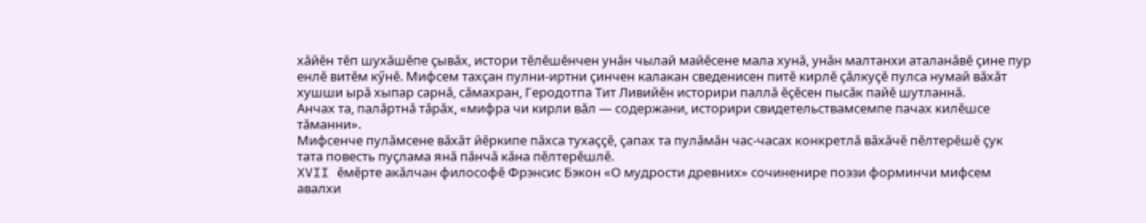хӑйӗн тӗп шухӑшӗпе ҫывӑх, истори тӗлӗшӗнчен унӑн чылай майӗсене мала хунӑ, унӑн малтанхи аталанӑвӗ ҫине пур енлӗ витӗм кӳнӗ. Мифсем тахҫан пулни-иртни ҫинчен калакан сведенисен питӗ кирлӗ ҫӑлкуҫӗ пулса нумай вӑхӑт хушши ырӑ хыпар сарнӑ, сӑмахран, Геродотпа Тит Ливийӗн историри паллӑ ӗҫӗсен пысӑк пайӗ шутланнӑ.
Анчах та, палӑртнӑ тӑрӑх, «мифра чи кирли вӑл — содержани, историри свидетельствамсемпе пачах килӗшсе тӑманни».
Мифсенче пулӑмсене вӑхӑт йӗркипе пӑхса тухаҫҫӗ, ҫапах та пулӑмӑн час-часах конкретлӑ вӑхӑчӗ пӗлтерӗшӗ ҫук тата повесть пуҫлама янӑ пӑнчӑ кӑна пӗлтерӗшлӗ.
XVII ӗмӗрте акӑлчан философӗ Фрэнсис Бэкон «О мудрости древних» сочиненире поэзи форминчи мифсем авалхи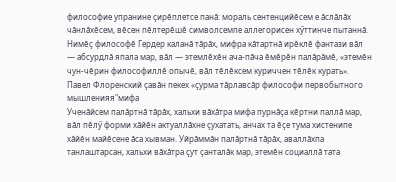философие упранине ҫирӗплетсе панӑ: мораль сентенцийӗсем е ӑслӑлӑх чӑнлӑхӗсем, вӗсен пӗлтерӗшӗ символсемпе аллегорисен хӳттинче пытаннӑ.
Нимӗҫ философӗ Гердер каланӑ тӑрӑх, мифра кӑтартнӑ ирӗклӗ фантази вӑл — абсурдлӑ япала мар, вӑл — этемлӗхӗн ача-пӑча ӗмӗрӗн палӑрӑмӗ, «этемӗн чун-чӗрин философиллӗ опычӗ, вӑл тӗлӗксем куриччен тӗлӗк курать». Павел Флоренский ҫавӑн пекех «ҫурма тӑрлавсӑр философи первобытного мышленияя"мифа
Ученӑйсем палӑртнӑ тӑрӑх, хальхи вӑхӑтра мифа пурнӑҫа кӗртни паллӑ мар, вӑл пӗлӳ форми хӑйӗн актуаллӑхне ҫухатать, анчах та ӗҫе тума хистенипе хӑйӗн майӗсене ӑса хывман. Уйрӑммӑн палӑртнӑ тӑрӑх, аваллӑхпа танлаштарсан, хальхи вӑхӑтра ҫут ҫанталӑк мар, этемӗн социаллӑ тата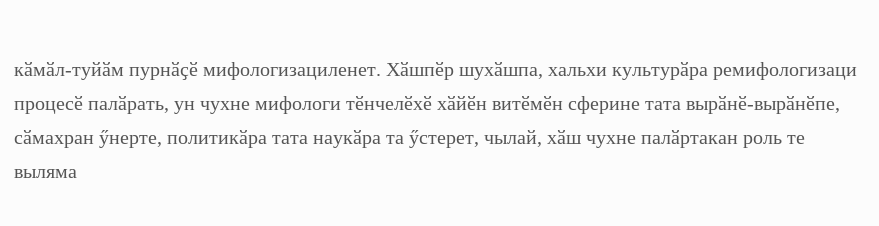кӑмӑл-туйӑм пурнӑҫӗ мифологизациленет. Хӑшпӗр шухӑшпа, хальхи культурӑра ремифологизаци процесӗ палӑрать, ун чухне мифологи тӗнчелӗхӗ хӑйӗн витӗмӗн сферине тата вырӑнӗ-вырӑнӗпе, сӑмахран ӳнерте, политикӑра тата наукӑра та ӳстерет, чылай, хӑш чухне палӑртакан роль те выляма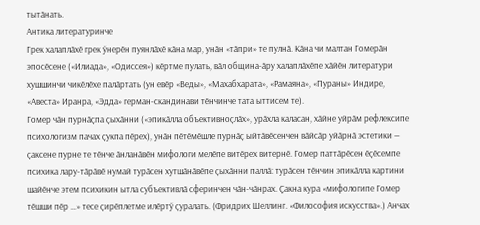тытӑнать.
Антика литературинче
Грек халаплӑхӗ грек ӳнерӗн пуянлӑхӗ кӑна мар, унӑн «тӑпри» те пулнӑ. Кӑна чи малтан Гомерӑн эпосӗсене («Илиада», «Одиссея») кӗртме пулать, вӑл община-ӑру халаплӑхӗпе хӑйӗн литератури хушшинчи чикӗлӗхе палӑртать (ун евӗр «Веды», «Махабхарата», «Рамаяна», «Пураны» Индире, «Авеста» Иранра, «Эдда» герман-скандинави тӗнчинче тата ыттисем те).
Гомер чӑн пурнӑҫпа ҫыхӑнни («эпикӑлла объективноҫлӑх», урӑхла каласан, хӑйне уйрӑм рефлексипе психологизм пачах ҫукпа пӗрех), унӑн пӗтӗмӗшле пурнӑҫ ыйтӑвӗсенчен вӑйсӑр уйӑрнӑ эстетики — ҫаксене пурне те тӗнче ӑнланӑвӗн мифологи мелӗпе витӗрех витернӗ. Гомер паттӑрӗсен ӗҫӗсемпе психика лару-тӑрӑвӗ нумай турӑсен хутшӑнӑвӗпе ҫыхӑнни паллӑ: турӑсен тӗнчин эпикӑлла картини шайӗнче этем психикин ытла субъективлӑ сферинчен чӑн-чӑнрах. Ҫакна кура «мифологипе Гомер тӗшши пӗр …» тесе ҫирӗплетме илӗртӳ ҫуралать. (Фридрих Шеллинг. «Философия искусства».) Анчах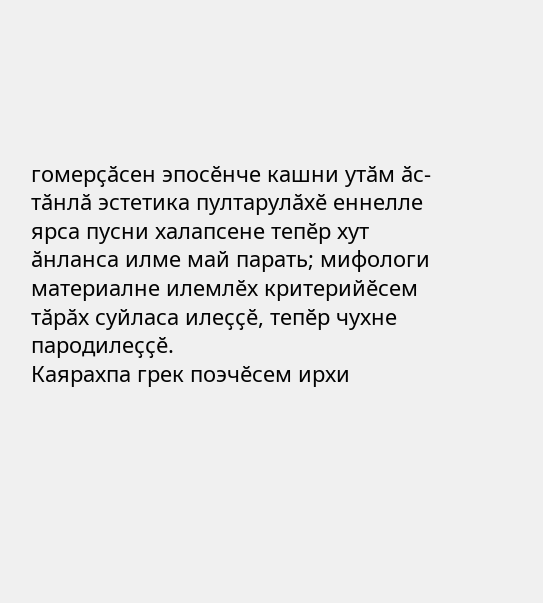гомерҫӑсен эпосӗнче кашни утӑм ӑс-тӑнлӑ эстетика пултарулӑхӗ еннелле ярса пусни халапсене тепӗр хут ӑнланса илме май парать; мифологи материалне илемлӗх критерийӗсем тӑрӑх суйласа илеҫҫӗ, тепӗр чухне пародилеҫҫӗ.
Каярахпа грек поэчӗсем ирхи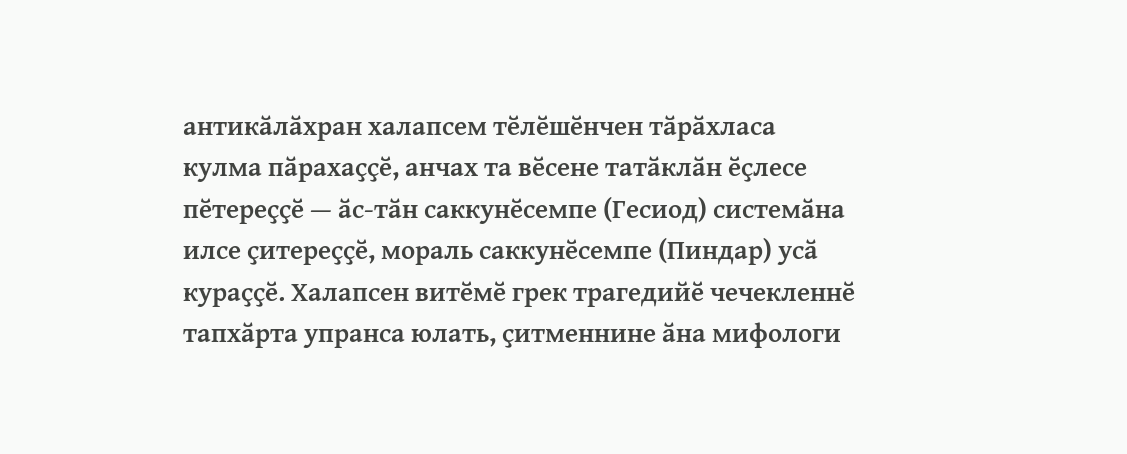антикӑлӑхран халапсем тӗлӗшӗнчен тӑрӑхласа кулма пӑрахаҫҫӗ, анчах та вӗсене татӑклӑн ӗҫлесе пӗтереҫҫӗ — ӑс-тӑн саккунӗсемпе (Гесиод) системӑна илсе ҫитереҫҫӗ, мораль саккунӗсемпе (Пиндар) усӑ кураҫҫӗ. Халапсен витӗмӗ грек трагедийӗ чечекленнӗ тапхӑрта упранса юлать, ҫитменнине ӑна мифологи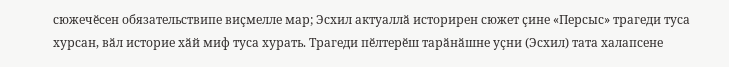сюжечӗсен обязательствипе виҫмелле мар; Эсхил актуаллӑ историрен сюжет ҫине «Персыс» трагеди туса хурсан, вӑл историе хӑй миф туса хурать. Трагеди пӗлтерӗш тарӑнӑшне уҫни (Эсхил) тата халапсене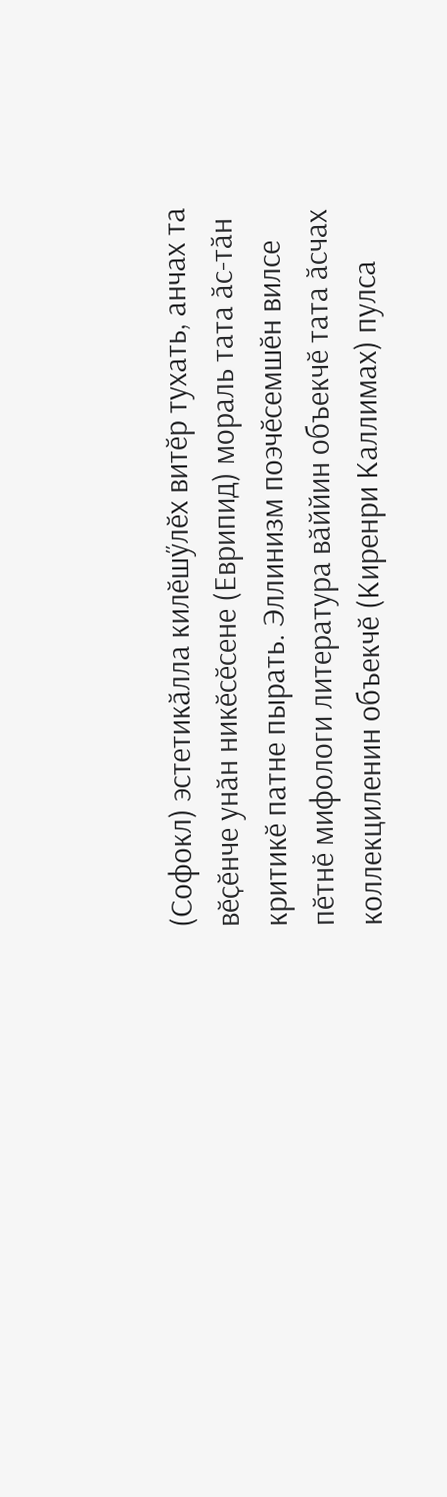(Софокл) эстетикӑлла килӗшӳлӗх витӗр тухать, анчах та вӗҫӗнче унӑн никӗсӗсене (Еврипид) мораль тата ӑс-тӑн критикӗ патне пырать. Эллинизм поэчӗсемшӗн вилсе пӗтнӗ мифологи литература вӑййин объекчӗ тата ӑсчах коллекциленин объекчӗ (Киренри Каллимах) пулса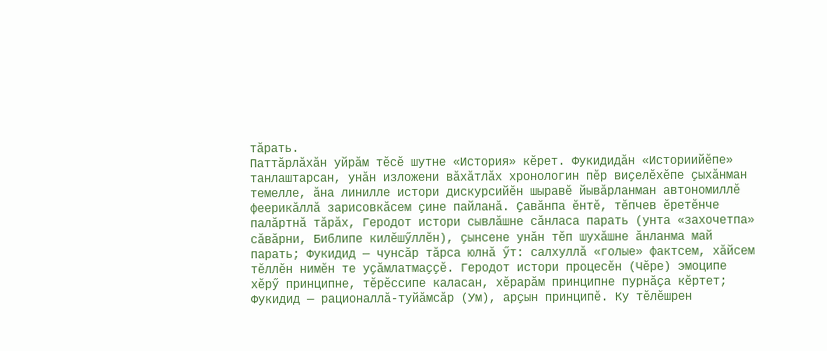тӑрать.
Паттӑрлӑхӑн уйрӑм тӗсӗ шутне «История» кӗрет. Фукидидӑн «Историийӗпе» танлаштарсан, унӑн изложени вӑхӑтлӑх хронологин пӗр виҫелӗхӗпе ҫыхӑнман темелле, ӑна линилле истори дискурсийӗн шыравӗ йывӑрланман автономиллӗ феерикӑллӑ зарисовкӑсем ҫине пайланӑ. Ҫавӑнпа ӗнтӗ, тӗпчев ӗретӗнче палӑртнӑ тӑрӑх, Геродот истори сывлӑшне сӑнласа парать (унта «захочетпа» сӑвӑрни, Библипе килӗшӳллӗн), ҫынсене унӑн тӗп шухӑшне ӑнланма май парать; Фукидид — чунсӑр тӑрса юлнӑ ӳт: салхуллӑ «голые» фактсем, хӑйсем тӗллӗн нимӗн те уҫӑмлатмаҫҫӗ. Геродот истори процесӗн (Чӗре) эмоципе хӗрӳ принципне, тӗрӗссипе каласан, хӗрарӑм принципне пурнӑҫа кӗртет; Фукидид — рационаллӑ-туйӑмсӑр (Ум), арҫын принципӗ. Ку тӗлӗшрен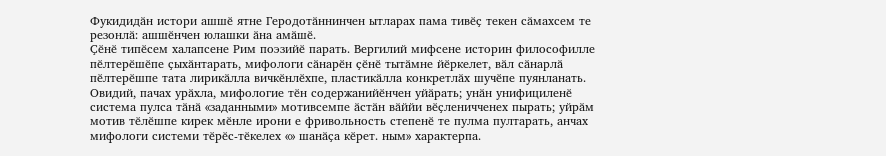Фукидидӑн истори ашшӗ ятне Геродотӑннинчен ытларах пама тивӗҫ текен сӑмахсем те резонлӑ: ашшӗнчен юлашки ӑна амӑшӗ.
Ҫӗнӗ типӗсем халапсене Рим поэзийӗ парать. Вергилий мифсене историн философилле пӗлтерӗшӗпе ҫыхӑнтарать, мифологи сӑнарӗн ҫӗнӗ тытӑмне йӗркелет, вӑл сӑнарлӑ пӗлтерӗшпе тата лирикӑлла вичкӗнлӗхпе, пластикӑлла конкретлӑх шучӗпе пуянланать. Овидий, пачах урӑхла, мифологие тӗн содержанийӗнчен уйӑрать; унӑн унифициленӗ система пулса тӑнӑ «заданными» мотивсемпе ӑстӑн вӑййи вӗҫленичченех пырать; уйрӑм мотив тӗлӗшпе кирек мӗнле ирони е фривольность степенӗ те пулма пултарать, анчах мифологи системи тӗрӗс-тӗкелех «» шанӑҫа кӗрет. ным» характерпа.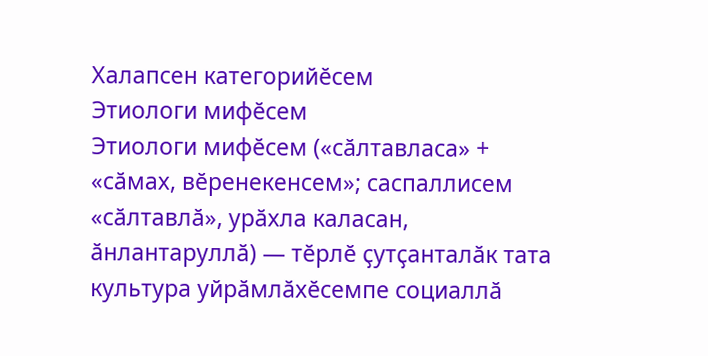Халапсен категорийӗсем
Этиологи мифӗсем
Этиологи мифӗсем («сӑлтавласа» + «сӑмах, вӗренекенсем»; саспаллисем «сӑлтавлӑ», урӑхла каласан, ӑнлантаруллӑ) — тӗрлӗ ҫутҫанталӑк тата культура уйрӑмлӑхӗсемпе социаллӑ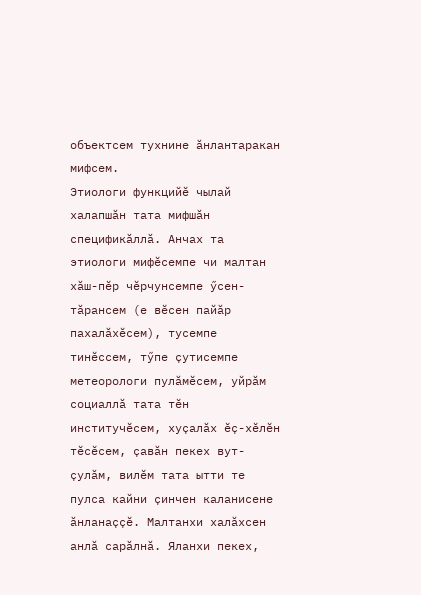объектсем тухнине ӑнлантаракан мифсем.
Этиологи функцийӗ чылай халапшӑн тата мифшӑн спецификӑллӑ. Анчах та этиологи мифӗсемпе чи малтан хӑш-пӗр чӗрчунсемпе ӳсен-тӑрансем (е вӗсен пайӑр пахалӑхӗсем), тусемпе тинӗссем, тӳпе ҫутисемпе метеорологи пулӑмӗсем, уйрӑм социаллӑ тата тӗн институчӗсем, хуҫалӑх ӗҫ-хӗлӗн тӗсӗсем, ҫавӑн пекех вут-ҫулӑм, вилӗм тата ытти те пулса кайни ҫинчен каланисене ӑнланаҫҫӗ. Малтанхи халӑхсен анлӑ сарӑлнӑ. Яланхи пекех,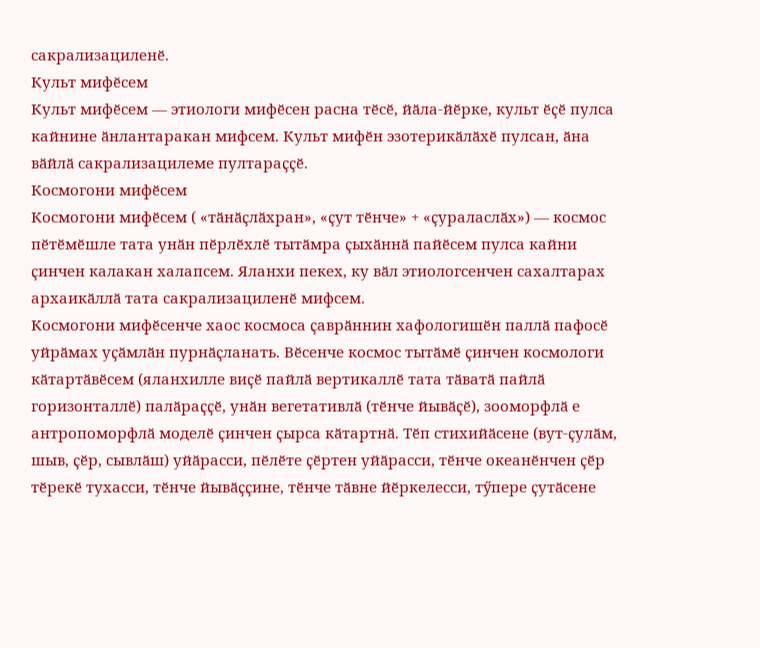сакрализациленӗ.
Культ мифӗсем
Культ мифӗсем — этиологи мифӗсен расна тӗсӗ, йӑла-йӗрке, культ ӗҫӗ пулса кайнине ӑнлантаракан мифсем. Культ мифӗн эзотерикӑлӑхӗ пулсан, ӑна вӑйлӑ сакрализацилеме пултараҫҫӗ.
Космогони мифӗсем
Космогони мифӗсем ( «тӑнӑҫлӑхран», «ҫут тӗнче» + «ҫураласлӑх») — космос пӗтӗмӗшле тата унӑн пӗрлӗхлӗ тытӑмра ҫыхӑннӑ пайӗсем пулса кайни ҫинчен калакан халапсем. Яланхи пекех, ку вӑл этиологсенчен сахалтарах архаикӑллӑ тата сакрализациленӗ мифсем.
Космогони мифӗсенче хаос космоса ҫаврӑннин хафологишӗн паллӑ пафосӗ уйрӑмах уҫӑмлӑн пурнӑҫланать. Вӗсенче космос тытӑмӗ ҫинчен космологи кӑтартӑвӗсем (яланхилле виҫӗ пайлӑ вертикаллӗ тата тӑватӑ пайлӑ горизонталлӗ) палӑраҫҫӗ, унӑн вегетативлӑ (тӗнче йывӑҫӗ), зооморфлӑ е антропоморфлӑ моделӗ ҫинчен ҫырса кӑтартнӑ. Тӗп стихийӑсене (вут-ҫулӑм, шыв, ҫӗр, сывлӑш) уйӑрасси, пӗлӗте ҫӗртен уйӑрасси, тӗнче океанӗнчен ҫӗр тӗрекӗ тухасси, тӗнче йывӑҫҫине, тӗнче тӑвне йӗркелесси, тӳпере ҫутӑсене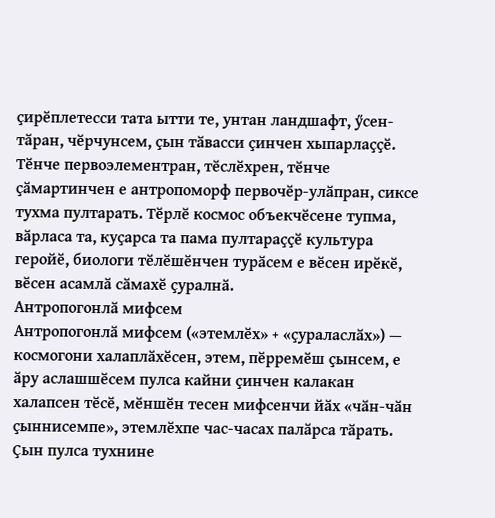ҫирӗплетесси тата ытти те, унтан ландшафт, ӳсен-тӑран, чӗрчунсем, ҫын тӑвасси ҫинчен хыпарлаҫҫӗ. Тӗнче первоэлементран, тӗслӗхрен, тӗнче ҫӑмартинчен е антропоморф первочӗр-улӑпран, сиксе тухма пултарать. Тӗрлӗ космос объекчӗсене тупма, вӑрласа та, куҫарса та пама пултараҫҫӗ культура геройӗ, биологи тӗлӗшӗнчен турӑсем е вӗсен ирӗкӗ, вӗсен асамлӑ сӑмахӗ ҫуралнӑ.
Антропогонлӑ мифсем
Антропогонлӑ мифсем («этемлӗх» + «ҫураласлӑх») — космогони халаплӑхӗсен, этем, пӗрремӗш ҫынсем, е ӑру аслашшӗсем пулса кайни ҫинчен калакан халапсен тӗсӗ, мӗншӗн тесен мифсенчи йӑх «чӑн-чӑн ҫыннисемпе», этемлӗхпе час-часах палӑрса тӑрать.
Ҫын пулса тухнине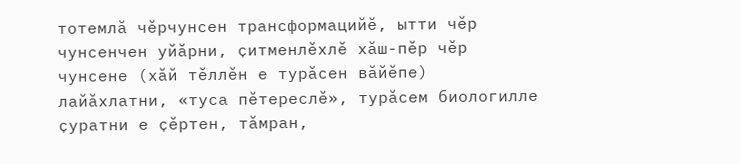тотемлӑ чӗрчунсен трансформацийӗ, ытти чӗр чунсенчен уйӑрни, ҫитменлӗхлӗ хӑш-пӗр чӗр чунсене (хӑй тӗллӗн е турӑсен вӑйӗпе) лайӑхлатни, «туса пӗтереслӗ», турӑсем биологилле ҫуратни е ҫӗртен, тӑмран,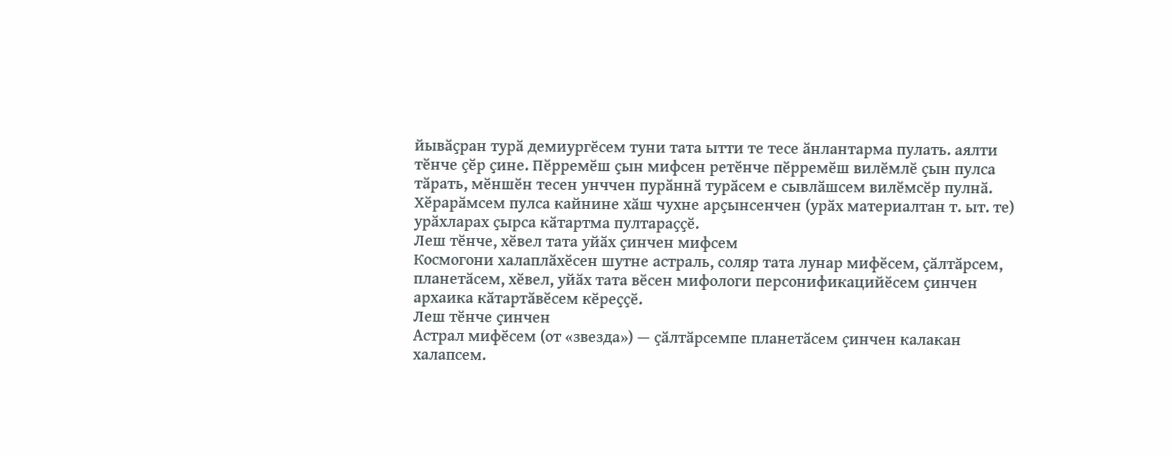йывӑҫран турӑ демиургӗсем туни тата ытти те тесе ӑнлантарма пулать. аялти тӗнче ҫӗр ҫине. Пӗрремӗш ҫын мифсен ретӗнче пӗрремӗш вилӗмлӗ ҫын пулса тӑрать, мӗншӗн тесен унччен пурӑннӑ турӑсем е сывлӑшсем вилӗмсӗр пулнӑ.
Хӗрарӑмсем пулса кайнине хӑш чухне арҫынсенчен (урӑх материалтан т. ыт. те) урӑхларах ҫырса кӑтартма пултараҫҫӗ.
Леш тӗнче, хӗвел тата уйӑх ҫинчен мифсем
Космогони халаплӑхӗсен шутне астраль, соляр тата лунар мифӗсем, ҫӑлтӑрсем, планетӑсем, хӗвел, уйӑх тата вӗсен мифологи персонификацийӗсем ҫинчен архаика кӑтартӑвӗсем кӗреҫҫӗ.
Леш тӗнче ҫинчен
Астрал мифӗсем (от «звезда») — ҫӑлтӑрсемпе планетӑсем ҫинчен калакан халапсем.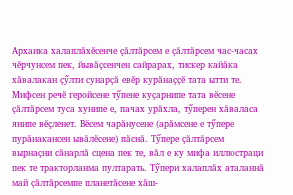Архаика халаплӑхӗсенче ҫӑлтӑрсем е ҫӑлтӑрсем час-часах чӗрчунсем пек, йывӑҫсенчен сайрарах, тискер кайӑка хӑвалакан ҫӳлти сунарҫӑ евӗр курӑнаҫҫӗ тата ытти те. Мифсен речӗ геройсене тӳпене куҫарнипе тата вӗсене ҫӑлтӑрсем туса хунипе е, пачах урӑхла, тӳперен хӑваласа янипе вӗҫленет. Вӗсем чарӑнусене (арӑмсене е тӳпере пурӑнакансен ывӑлӗсене) пӑснӑ. Тӳпере ҫӑлтӑрсем вырнаҫни сӑнарлӑ сцена пек те, вӑл е ку мифа иллюстраци пек те тракторланма пултарать. Тӳпери халаплӑх аталаннӑ май ҫӑлтӑрсемпе планетӑсене хӑш-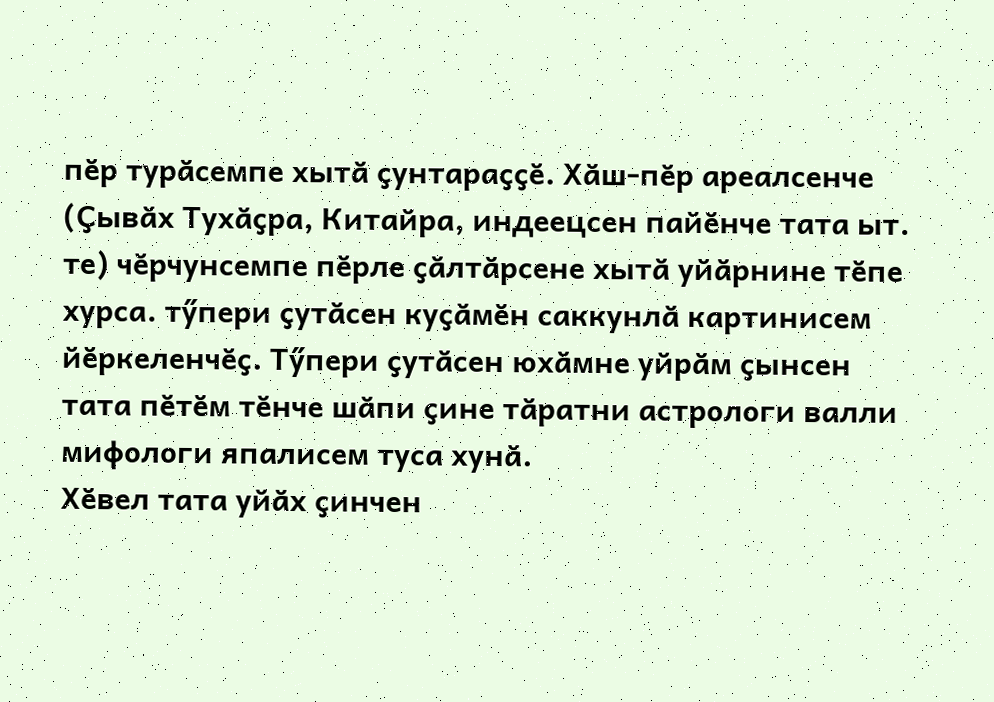пӗр турӑсемпе хытӑ ҫунтараҫҫӗ. Хӑш-пӗр ареалсенче (Ҫывӑх Тухӑҫра, Китайра, индеецсен пайӗнче тата ыт. те) чӗрчунсемпе пӗрле ҫӑлтӑрсене хытӑ уйӑрнине тӗпе хурса. тӳпери ҫутӑсен куҫӑмӗн саккунлӑ картинисем йӗркеленчӗҫ. Тӳпери ҫутӑсен юхӑмне уйрӑм ҫынсен тата пӗтӗм тӗнче шӑпи ҫине тӑратни астрологи валли мифологи япалисем туса хунӑ.
Хӗвел тата уйӑх ҫинчен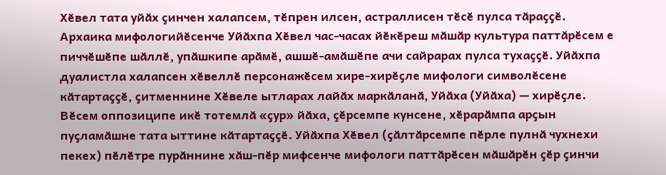Хӗвел тата уйӑх ҫинчен халапсем, тӗпрен илсен, астраллисен тӗсӗ пулса тӑраҫҫӗ.
Архаика мифологийӗсенче Уйӑхпа Хӗвел час-часах йӗкӗреш мӑшӑр культура паттӑрӗсем е пиччӗшӗпе шӑллӗ, упӑшкипе арӑмӗ, ашшӗ-амӑшӗпе ачи сайрарах пулса тухаҫҫӗ. Уйӑхпа дуалистла халапсен хӗвеллӗ персонажӗсем хире-хирӗҫле мифологи символӗсене кӑтартаҫҫӗ, ҫитменнине Хӗвеле ытларах лайӑх маркӑланӑ, Уйӑха (Уйӑха) — хирӗҫле. Вӗсем оппозиципе икӗ тотемлӑ «ҫур» йӑха, ҫӗрсемпе кунсене, хӗрарӑмпа арҫын пуҫламӑшне тата ыттине кӑтартаҫҫӗ. Уйӑхпа Хӗвел (ҫӑлтӑрсемпе пӗрле пулнӑ чухнехи пекех) пӗлӗтре пурӑннине хӑш-пӗр мифсенче мифологи паттӑрӗсен мӑшӑрӗн ҫӗр ҫинчи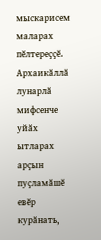мыскарисем маларах пӗлтереҫҫӗ. Архаикӑллӑ лунарлӑ мифсенче уйӑх ытларах арҫын пуҫламӑшӗ евӗр курӑнать,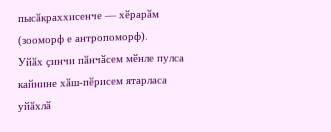пысӑкраххисенче — хӗрарӑм (зооморф е антропоморф).
Уйӑх ҫинчи пӑнчӑсем мӗнле пулса кайнине хӑш-пӗрисем ятарласа уйӑхлӑ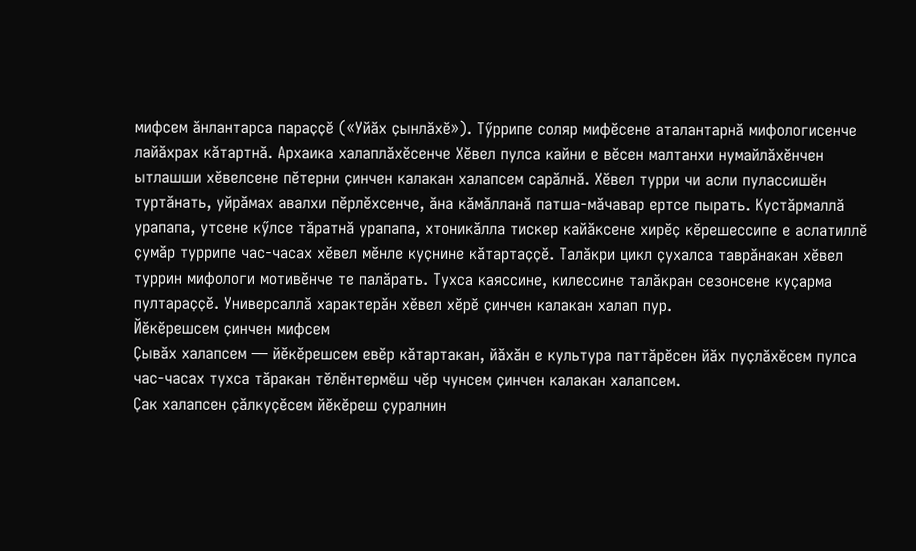мифсем ӑнлантарса параҫҫӗ («Уйӑх ҫынлӑхӗ»). Тӳррипе соляр мифӗсене аталантарнӑ мифологисенче лайӑхрах кӑтартнӑ. Архаика халаплӑхӗсенче Хӗвел пулса кайни е вӗсен малтанхи нумайлӑхӗнчен ытлашши хӗвелсене пӗтерни ҫинчен калакан халапсем сарӑлнӑ. Хӗвел турри чи асли пулассишӗн туртӑнать, уйрӑмах авалхи пӗрлӗхсенче, ӑна кӑмӑлланӑ патша-мӑчавар ертсе пырать. Кустӑрмаллӑ урапапа, утсене кӳлсе тӑратнӑ урапапа, хтоникӑлла тискер кайӑксене хирӗҫ кӗрешессипе е аслатиллӗ ҫумӑр туррипе час-часах хӗвел мӗнле куҫнине кӑтартаҫҫӗ. Талӑкри цикл ҫухалса таврӑнакан хӗвел туррин мифологи мотивӗнче те палӑрать. Тухса каяссине, килессине талӑкран сезонсене куҫарма пултараҫҫӗ. Универсаллӑ характерӑн хӗвел хӗрӗ ҫинчен калакан халап пур.
Йӗкӗрешсем ҫинчен мифсем
Ҫывӑх халапсем — йӗкӗрешсем евӗр кӑтартакан, йӑхӑн е культура паттӑрӗсен йӑх пуҫлӑхӗсем пулса час-часах тухса тӑракан тӗлӗнтермӗш чӗр чунсем ҫинчен калакан халапсем.
Ҫак халапсен ҫӑлкуҫӗсем йӗкӗреш ҫуралнин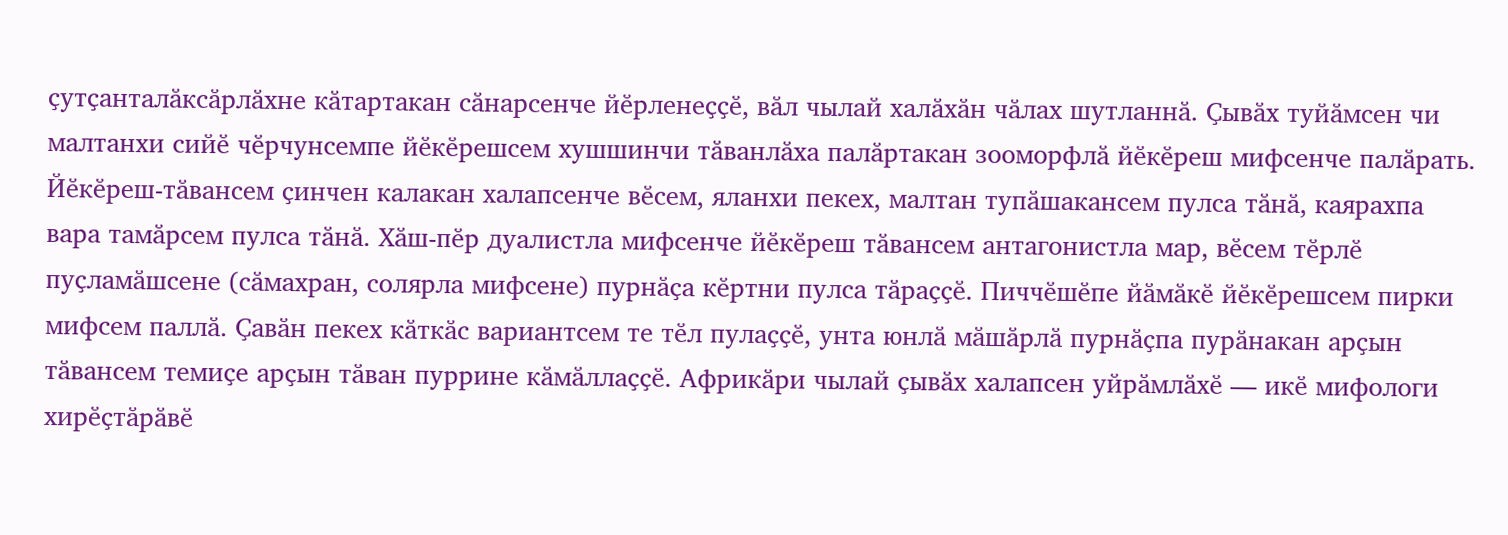ҫутҫанталӑксӑрлӑхне кӑтартакан сӑнарсенче йӗрленеҫҫӗ, вӑл чылай халӑхӑн чӑлах шутланнӑ. Ҫывӑх туйӑмсен чи малтанхи сийӗ чӗрчунсемпе йӗкӗрешсем хушшинчи тӑванлӑха палӑртакан зооморфлӑ йӗкӗреш мифсенче палӑрать. Йӗкӗреш-тӑвансем ҫинчен калакан халапсенче вӗсем, яланхи пекех, малтан тупӑшакансем пулса тӑнӑ, каярахпа вара тамӑрсем пулса тӑнӑ. Хӑш-пӗр дуалистла мифсенче йӗкӗреш тӑвансем антагонистла мар, вӗсем тӗрлӗ пуҫламӑшсене (сӑмахран, солярла мифсене) пурнӑҫа кӗртни пулса тӑраҫҫӗ. Пиччӗшӗпе йӑмӑкӗ йӗкӗрешсем пирки мифсем паллӑ. Ҫавӑн пекех кӑткӑс вариантсем те тӗл пулаҫҫӗ, унта юнлӑ мӑшӑрлӑ пурнӑҫпа пурӑнакан арҫын тӑвансем темиҫе арҫын тӑван пуррине кӑмӑллаҫҫӗ. Африкӑри чылай ҫывӑх халапсен уйрӑмлӑхӗ — икӗ мифологи хирӗҫтӑрӑвӗ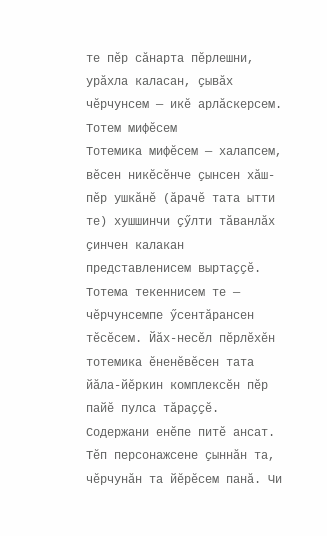те пӗр сӑнарта пӗрлешни, урӑхла каласан, ҫывӑх чӗрчунсем — икӗ арлӑскерсем.
Тотем мифӗсем
Тотемика мифӗсем — халапсем, вӗсен никӗсӗнче ҫынсен хӑш-пӗр ушкӑнӗ (ӑрачӗ тата ытти те) хушшинчи ҫӳлти тӑванлӑх ҫинчен калакан представленисем выртаҫҫӗ. Тотема текеннисем те — чӗрчунсемпе ӳсентӑрансен тӗсӗсем. Йӑх-несӗл пӗрлӗхӗн тотемика ӗненӗвӗсен тата йӑла-йӗркин комплексӗн пӗр пайӗ пулса тӑраҫҫӗ.
Содержани енӗпе питӗ ансат. Тӗп персонажсене ҫыннӑн та, чӗрчунӑн та йӗрӗсем панӑ. Чи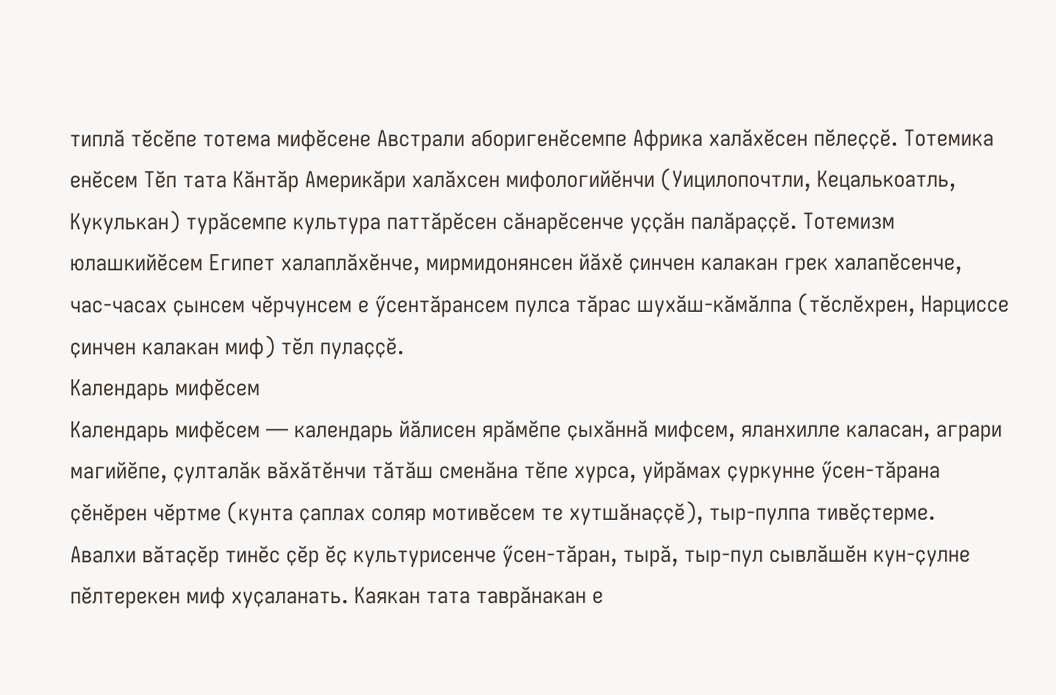типлӑ тӗсӗпе тотема мифӗсене Австрали аборигенӗсемпе Африка халӑхӗсен пӗлеҫҫӗ. Тотемика енӗсем Тӗп тата Кӑнтӑр Америкӑри халӑхсен мифологийӗнчи (Уицилопочтли, Кецалькоатль, Кукулькан) турӑсемпе культура паттӑрӗсен сӑнарӗсенче уҫҫӑн палӑраҫҫӗ. Тотемизм юлашкийӗсем Египет халаплӑхӗнче, мирмидонянсен йӑхӗ ҫинчен калакан грек халапӗсенче, час-часах ҫынсем чӗрчунсем е ӳсентӑрансем пулса тӑрас шухӑш-кӑмӑлпа (тӗслӗхрен, Нарциссе ҫинчен калакан миф) тӗл пулаҫҫӗ.
Календарь мифӗсем
Календарь мифӗсем — календарь йӑлисен ярӑмӗпе ҫыхӑннӑ мифсем, яланхилле каласан, аграри магийӗпе, ҫулталӑк вӑхӑтӗнчи тӑтӑш сменӑна тӗпе хурса, уйрӑмах ҫуркунне ӳсен-тӑрана ҫӗнӗрен чӗртме (кунта ҫаплах соляр мотивӗсем те хутшӑнаҫҫӗ), тыр-пулпа тивӗҫтерме.
Авалхи вӑтаҫӗр тинӗс ҫӗр ӗҫ культурисенче ӳсен-тӑран, тырӑ, тыр-пул сывлӑшӗн кун-ҫулне пӗлтерекен миф хуҫаланать. Каякан тата таврӑнакан е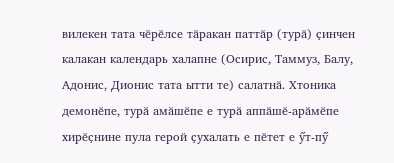вилекен тата чӗрӗлсе тӑракан паттӑр (турӑ) ҫинчен калакан календарь халапне (Осирис, Таммуз, Балу, Адонис, Дионис тата ытти те) салатнӑ. Хтоника демонӗпе, турӑ амӑшӗпе е турӑ аппӑшӗ-арӑмӗпе хирӗҫнине пула герой ҫухалать е пӗтет е ӳт-пӳ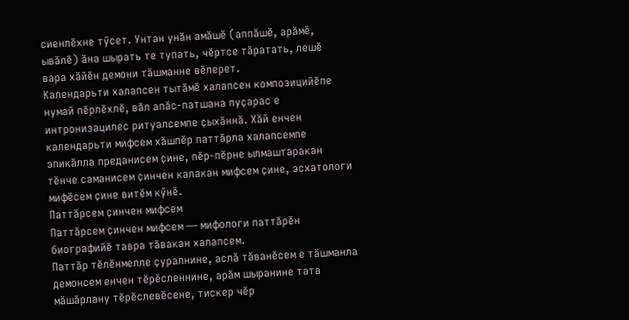сиенлӗхне тӳсет. Унтан унӑн амӑшӗ (аппӑшӗ, арӑмӗ, ывӑлӗ) ӑна шырать те тупать, чӗртсе тӑратать, лешӗ вара хӑйӗн демони тӑшманне вӗлерет.
Календарьти халапсен тытӑмӗ халапсен композицийӗпе нумай пӗрлӗхлӗ, вӑл апӑс-патшана пуҫарас е интронизацилес ритуалсемпе ҫыхӑннӑ. Хӑй енчен календарьти мифсем хӑшпӗр паттӑрла халапсемпе эпикӑлла преданисем ҫине, пӗр-пӗрне ылмаштаракан тӗнче саманисем ҫинчен калакан мифсем ҫине, эсхатологи мифӗсем ҫине витӗм кӳнӗ.
Паттӑрсем ҫинчен мифсем
Паттӑрсем ҫинчен мифсем — мифологи паттӑрӗн биографийӗ тавра тӑвакан халапсем.
Паттӑр тӗлӗнмелле ҫуралнине, аслӑ тӑванӗсем е тӑшманла демонсем енчен тӗрӗсленнине, арӑм шыранине тата мӑшӑрлану тӗрӗслевӗсене, тискер чӗр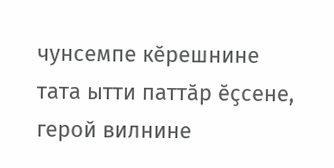чунсемпе кӗрешнине тата ытти паттӑр ӗҫсене, герой вилнине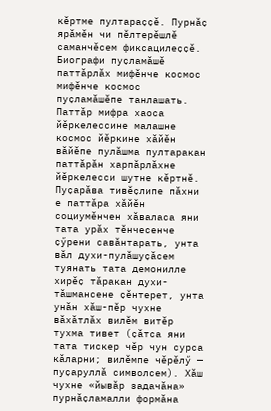кӗртме пултараҫҫӗ. Пурнӑҫ ярӑмӗн чи пӗлтерӗшлӗ саманчӗсем фиксацилеҫҫӗ.
Биографи пуҫламӑшӗ паттӑрлӑх мифӗнче космос мифӗнче космос пуҫламӑшӗпе танлашать. Паттӑр мифра хаоса йӗркелессине малашне космос йӗркине хӑйӗн вӑйӗпе пулӑшма пултаракан паттӑрӑн харпӑрлӑхне йӗркелесси шутне кӗртнӗ. Пуҫарӑва тивӗҫлипе пӑхни е паттӑра хӑйӗн социумӗнчен хӑваласа яни тата урӑх тӗнчесенче ҫӳрени савӑнтарать, унта вӑл духи-пулӑшуҫӑсем туянать тата демонилле хирӗҫ тӑракан духи-тӑшмансене ҫӗнтерет, унта унӑн хӑш-пӗр чухне вӑхӑтлӑх вилӗм витӗр тухма тивет (ҫӑтса яни тата тискер чӗр чун сурса кӑларни; вилӗмпе чӗрӗлӳ — пуҫаруллӑ символсем). Хӑш чухне «йывӑр задачӑна» пурнӑҫламалли формӑна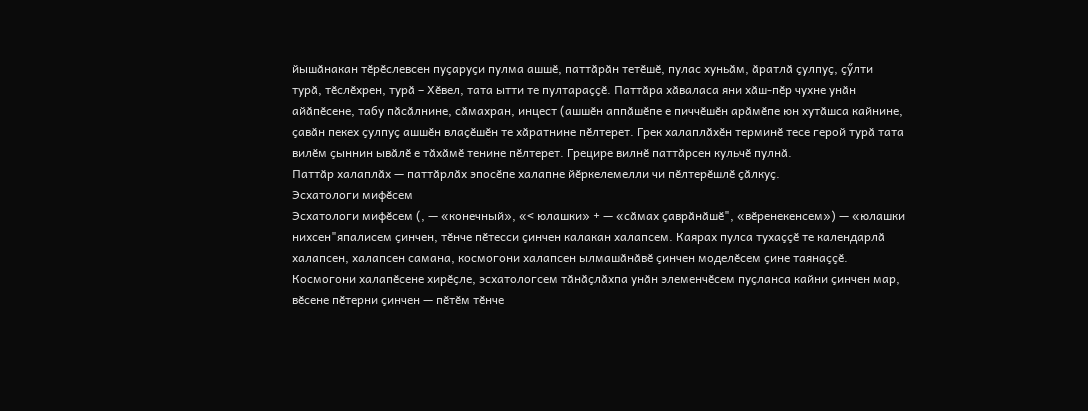йышӑнакан тӗрӗслевсен пуҫаруҫи пулма ашшӗ, паттӑрӑн тетӗшӗ, пулас хуньӑм, ӑратлӑ ҫулпуҫ, ҫӳлти турӑ, тӗслӗхрен, турӑ – Хӗвел, тата ытти те пултараҫҫӗ. Паттӑра хӑваласа яни хӑш-пӗр чухне унӑн айӑпӗсене, табу пӑсӑлнине, сӑмахран, инцест (ашшӗн аппӑшӗпе е пиччӗшӗн арӑмӗпе юн хутӑшса кайнине, ҫавӑн пекех ҫулпуҫ ашшӗн влаҫӗшӗн те хӑратнине пӗлтерет. Грек халаплӑхӗн терминӗ тесе герой турӑ тата вилӗм ҫыннин ывӑлӗ е тӑхӑмӗ тенине пӗлтерет. Грецире вилнӗ паттӑрсен кульчӗ пулнӑ.
Паттӑр халаплӑх — паттӑрлӑх эпосӗпе халапне йӗркелемелли чи пӗлтерӗшлӗ ҫӑлкуҫ.
Эсхатологи мифӗсем
Эсхатологи мифӗсем (, — «конечный», «< юлашки» + — «сӑмах ҫаврӑнӑшӗ", «вӗренекенсем») — «юлашки нихсен"япалисем ҫинчен, тӗнче пӗтесси ҫинчен калакан халапсем. Каярах пулса тухаҫҫӗ те календарлӑ халапсен, халапсен самана, космогони халапсен ылмашӑнӑвӗ ҫинчен моделӗсем ҫине таянаҫҫӗ.
Космогони халапӗсене хирӗҫле, эсхатологсем тӑнӑҫлӑхпа унӑн элеменчӗсем пуҫланса кайни ҫинчен мар, вӗсене пӗтерни ҫинчен — пӗтӗм тӗнче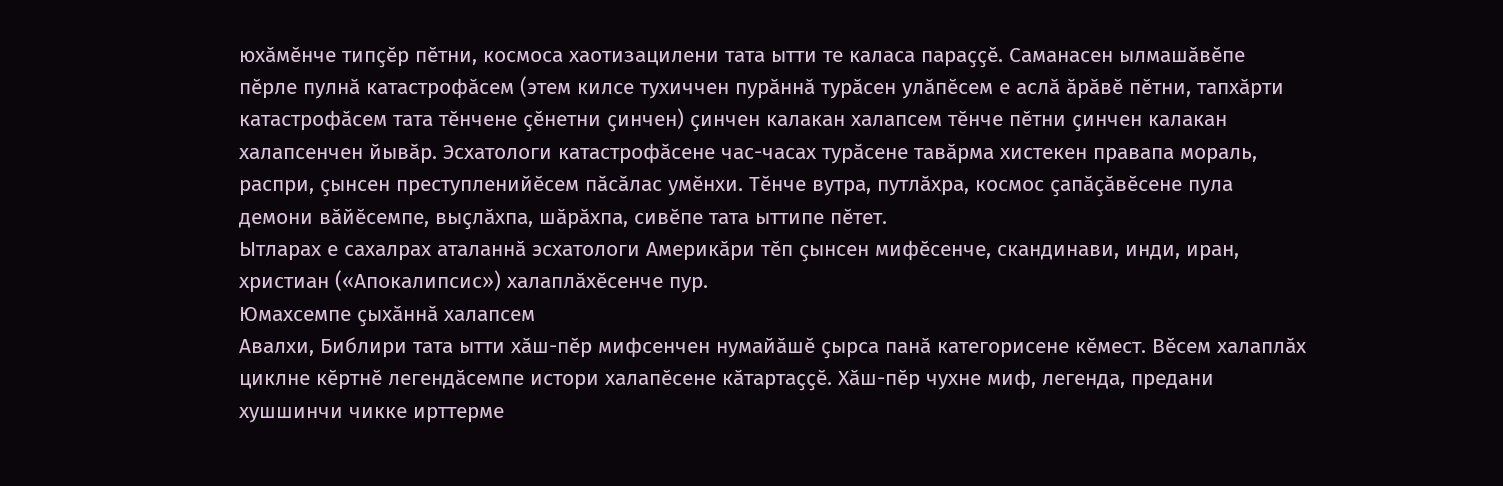юхӑмӗнче типҫӗр пӗтни, космоса хаотизацилени тата ытти те каласа параҫҫӗ. Саманасен ылмашӑвӗпе пӗрле пулнӑ катастрофӑсем (этем килсе тухиччен пурӑннӑ турӑсен улӑпӗсем е аслӑ ӑрӑвӗ пӗтни, тапхӑрти катастрофӑсем тата тӗнчене ҫӗнетни ҫинчен) ҫинчен калакан халапсем тӗнче пӗтни ҫинчен калакан халапсенчен йывӑр. Эсхатологи катастрофӑсене час-часах турӑсене тавӑрма хистекен правапа мораль, распри, ҫынсен преступленийӗсем пӑсӑлас умӗнхи. Тӗнче вутра, путлӑхра, космос ҫапӑҫӑвӗсене пула демони вӑйӗсемпе, выҫлӑхпа, шӑрӑхпа, сивӗпе тата ыттипе пӗтет.
Ытларах е сахалрах аталаннӑ эсхатологи Америкӑри тӗп ҫынсен мифӗсенче, скандинави, инди, иран, христиан («Апокалипсис») халаплӑхӗсенче пур.
Юмахсемпе ҫыхӑннӑ халапсем
Авалхи, Библири тата ытти хӑш-пӗр мифсенчен нумайӑшӗ ҫырса панӑ категорисене кӗмест. Вӗсем халаплӑх циклне кӗртнӗ легендӑсемпе истори халапӗсене кӑтартаҫҫӗ. Хӑш-пӗр чухне миф, легенда, предани хушшинчи чикке ирттерме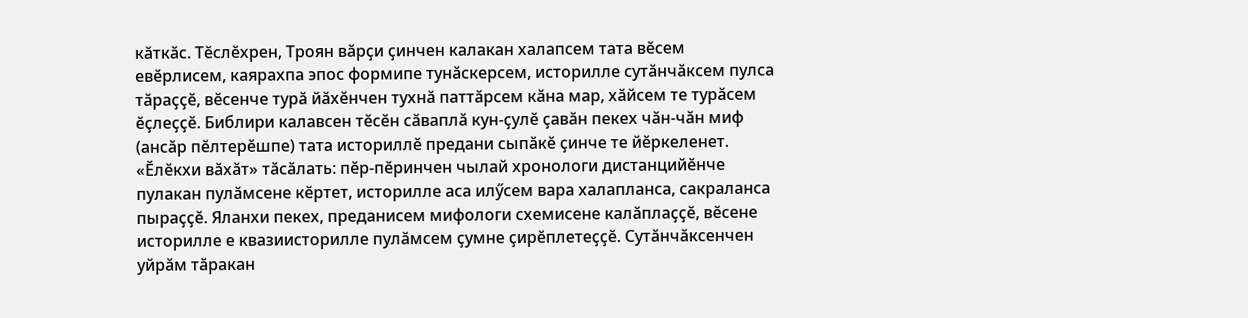кӑткӑс. Тӗслӗхрен, Троян вӑрҫи ҫинчен калакан халапсем тата вӗсем евӗрлисем, каярахпа эпос формипе тунӑскерсем, историлле сутӑнчӑксем пулса тӑраҫҫӗ, вӗсенче турӑ йӑхӗнчен тухнӑ паттӑрсем кӑна мар, хӑйсем те турӑсем ӗҫлеҫҫӗ. Библири калавсен тӗсӗн сӑваплӑ кун-ҫулӗ ҫавӑн пекех чӑн-чӑн миф (ансӑр пӗлтерӗшпе) тата историллӗ предани сыпӑкӗ ҫинче те йӗркеленет. «Ӗлӗкхи вӑхӑт» тӑсӑлать: пӗр-пӗринчен чылай хронологи дистанцийӗнче пулакан пулӑмсене кӗртет, историлле аса илӳсем вара халапланса, сакраланса пыраҫҫӗ. Яланхи пекех, преданисем мифологи схемисене калӑплаҫҫӗ, вӗсене историлле е квазиисторилле пулӑмсем ҫумне ҫирӗплетеҫҫӗ. Сутӑнчӑксенчен уйрӑм тӑракан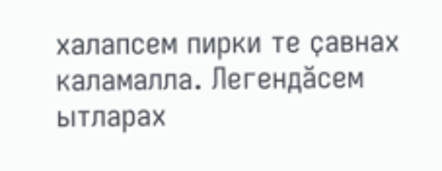халапсем пирки те ҫавнах каламалла. Легендӑсем ытларах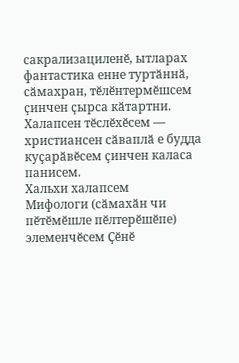сакрализациленӗ, ытларах фантастика енне туртӑннӑ, сӑмахран, тӗлӗнтермӗшсем ҫинчен ҫырса кӑтартни. Халапсен тӗслӗхӗсем — христиансен сӑваплӑ е будда куҫарӑвӗсем ҫинчен каласа панисем.
Хальхи халапсем
Мифологи (сӑмахӑн чи пӗтӗмӗшле пӗлтерӗшӗпе) элеменчӗсем Ҫӗнӗ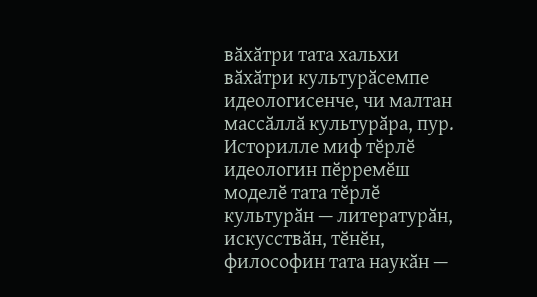вӑхӑтри тата хальхи вӑхӑтри культурӑсемпе идеологисенче, чи малтан массӑллӑ культурӑра, пур.
Историлле миф тӗрлӗ идеологин пӗрремӗш моделӗ тата тӗрлӗ культурӑн — литературӑн, искусствӑн, тӗнӗн, философин тата наукӑн —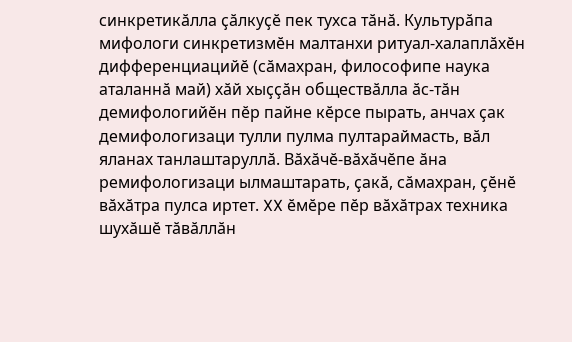синкретикӑлла ҫӑлкуҫӗ пек тухса тӑнӑ. Культурӑпа мифологи синкретизмӗн малтанхи ритуал-халаплӑхӗн дифференциацийӗ (сӑмахран, философипе наука аталаннӑ май) хӑй хыҫҫӑн обществӑлла ӑс-тӑн демифологийӗн пӗр пайне кӗрсе пырать, анчах ҫак демифологизаци тулли пулма пултараймасть, вӑл яланах танлаштаруллӑ. Вӑхӑчӗ-вӑхӑчӗпе ӑна ремифологизаци ылмаштарать, ҫакӑ, сӑмахран, ҫӗнӗ вӑхӑтра пулса иртет. XX ӗмӗре пӗр вӑхӑтрах техника шухӑшӗ тӑвӑллӑн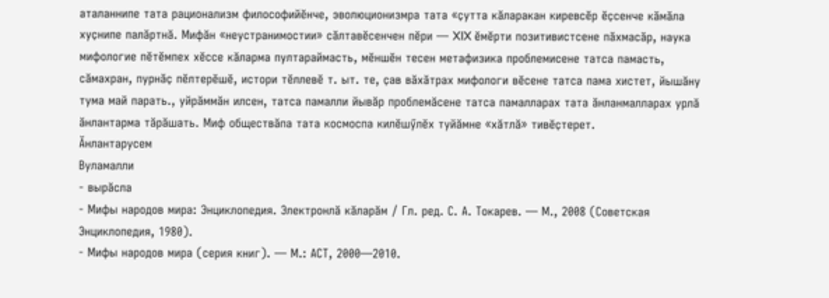аталаннипе тата рационализм философийӗнче, эволюционизмра тата «ҫутта кӑларакан киревсӗр ӗҫсенче кӑмӑла хуҫнипе палӑртнӑ. Мифӑн «неустранимостии» сӑлтавӗсенчен пӗри — XIX ӗмӗрти позитивистсене пӑхмасӑр, наука мифологие пӗтӗмпех хӗссе кӑларма пултараймасть, мӗншӗн тесен метафизика проблемисене татса памасть, сӑмахран, пурнӑҫ пӗлтерӗшӗ, истори тӗллевӗ т. ыт. те, ҫав вӑхӑтрах мифологи вӗсене татса пама хистет, йышӑну тума май парать., уйрӑммӑн илсен, татса памалли йывӑр проблемӑсене татса памалларах тата ӑнланмалларах урлӑ ӑнлантарма тӑрӑшать. Миф обществӑпа тата космоспа килӗшӳлӗх туйӑмне «хӑтлӑ» тивӗҫтерет.
Ӑнлантарусем
Вуламалли
- вырӑсла
- Мифы народов мира: Энциклопедия. Электронлӑ кӑларӑм / Гл. ред. С. А. Токарев. — М., 2008 (Советская Энциклопедия, 1980).
- Мифы народов мира (серия книг). — М.: АСТ, 2000—2010.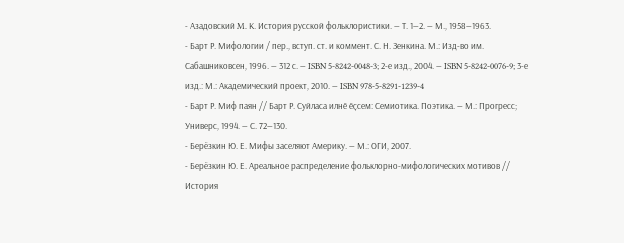- Азадовский M. К. История русской фольклористики. — Т. 1—2. — М., 1958—1963.
- Барт Р. Мифологии / пер., вступ. ст. и коммент. С. Н. Зенкина. М.: Изд-во им. Сабашниковсен, 1996. — 312 с. — ISBN 5-8242-0048-3; 2-е изд., 2004. — ISBN 5-8242-0076-9; 3-е изд.: М.: Академический проект, 2010. — ISBN 978-5-8291-1239-4
- Барт Р. Миф паян // Барт Р. Суйласа илнӗ ӗҫсем: Семиотика. Поэтика. — М.: Прогресс; Универс, 1994. — С. 72—130.
- Берёзкин Ю. Е. Мифы заселяют Америку. — М.: ОГИ, 2007.
- Берёзкин Ю. Е. Ареальное распределение фольклорно-мифологических мотивов // История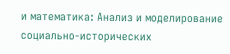и математика: Анализ и моделирование социально-исторических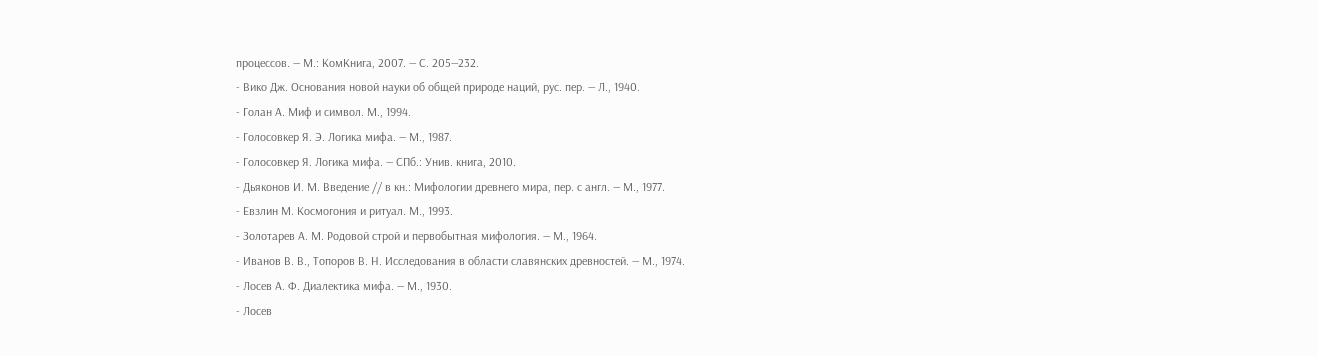процессов. — М.: КомКнига, 2007. — С. 205—232.
- Вико Дж. Основания новой науки об общей природе наций, рус. пер. — Л., 1940.
- Голан А. Миф и символ. М., 1994.
- Голосовкер Я. Э. Логика мифа. — М., 1987.
- Голосовкер Я. Логика мифа. — СПб.: Унив. книга, 2010.
- Дьяконов И. М. Введение // в кн.: Мифологии древнего мира, пер. с англ. — М., 1977.
- Евзлин М. Космогония и ритуал. М., 1993.
- Золотарев А. М. Родовой строй и первобытная мифология. — М., 1964.
- Иванов В. В., Топоров В. Н. Исследования в области славянских древностей. — М., 1974.
- Лосев А. Ф. Диалектика мифа. — М., 1930.
- Лосев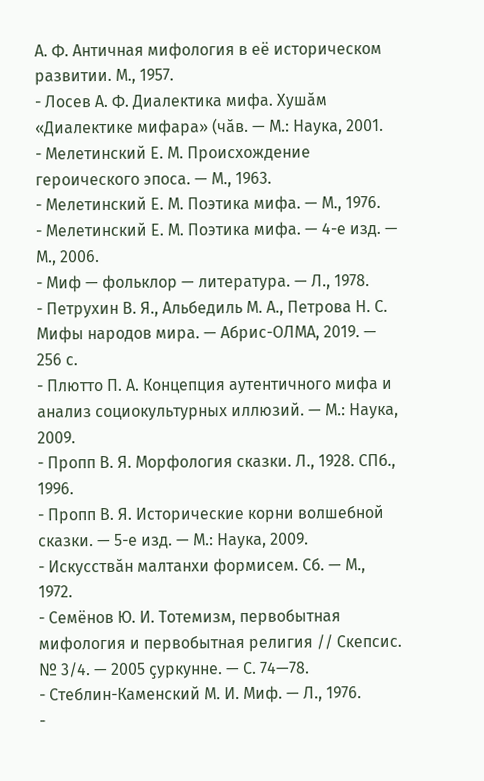А. Ф. Античная мифология в её историческом развитии. М., 1957.
- Лосев А. Ф. Диалектика мифа. Хушӑм «Диалектике мифара» (чӑв. — М.: Наука, 2001.
- Мелетинский Е. М. Происхождение героического эпоса. — М., 1963.
- Мелетинский Е. М. Поэтика мифа. — М., 1976.
- Мелетинский Е. М. Поэтика мифа. — 4-е изд. — М., 2006.
- Миф — фольклор — литература. — Л., 1978.
- Петрухин В. Я., Альбедиль М. А., Петрова Н. С. Мифы народов мира. — Абрис-ОЛМА, 2019. — 256 с.
- Плютто П. А. Концепция аутентичного мифа и анализ социокультурных иллюзий. — М.: Наука, 2009.
- Пропп В. Я. Морфология сказки. Л., 1928. СПб., 1996.
- Пропп В. Я. Исторические корни волшебной сказки. — 5-е изд. — М.: Наука, 2009.
- Искусствӑн малтанхи формисем. Сб. — М., 1972.
- Семёнов Ю. И. Тотемизм, первобытная мифология и первобытная религия // Скепсис. № 3/4. — 2005 ҫуркунне. — С. 74—78.
- Стеблин-Каменский М. И. Миф. — Л., 1976.
-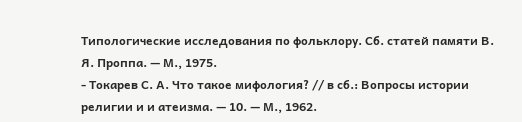Типологические исследования по фольклору. Сб. статей памяти В. Я. Проппа. — М., 1975.
- Токарев С. А. Что такое мифология? // в сб.: Вопросы истории религии и и атеизма. — 10. — М., 1962.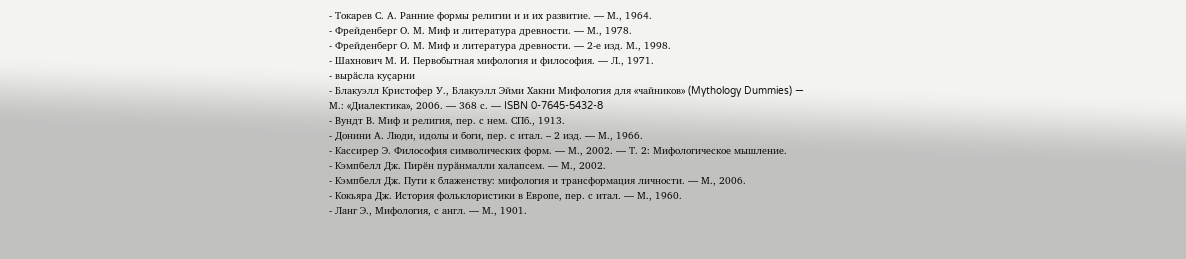- Токарев С. А. Ранние формы религии и и их развитие. — М., 1964.
- Фрейденберг О. М. Миф и литература древности. — М., 1978.
- Фрейденберг О. М. Миф и литература древности. — 2-е изд. М., 1998.
- Шахнович М. И. Первобытная мифология и философия. — Л., 1971.
- вырӑсла куҫарни
- Блакуэлл Кристофер У., Блакуэлл Эйми Хакни Мифология для «чайников» (Mythology Dummies) — М.: «Диалектика», 2006. — 368 с. — ISBN 0-7645-5432-8
- Вундт В. Миф и религия, пер. с нем. СПб., 1913.
- Донини А. Люди, идолы и боги, пер. с итал. – 2 изд. — М., 1966.
- Кассирер Э. Философия символических форм. — М., 2002. — Т. 2: Мифологическое мышление.
- Кэмпбелл Дж. Пирӗн пурӑнмалли халапсем. — М., 2002.
- Кэмпбелл Дж. Пути к блаженству: мифология и трансформация личности. — М., 2006.
- Кокьяра Дж. История фольклористики в Европе, пер. с итал. — М., 1960.
- Ланг Э., Мифология, с англ. — М., 1901.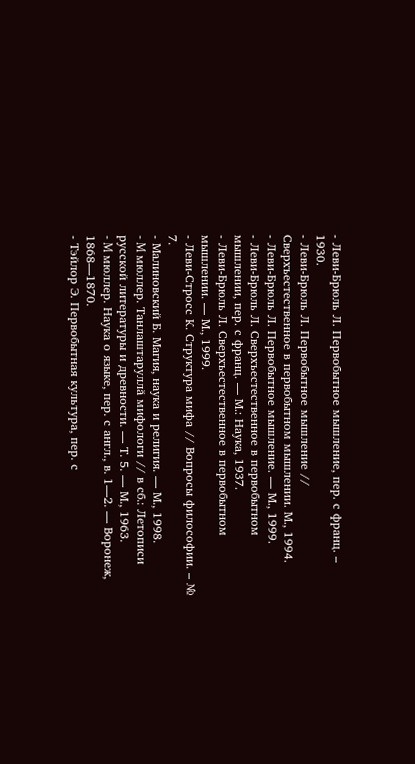- Леви-Брюль Л. Первобытное мышление, пер. с франц. – 1930.
- Леви-Брюль Л. Первобытное мышление // Сверхъестественное в первобытном мышлении. М., 1994.
- Леви-Брюль Л. Первобытное мышление. — М., 1999.
- Леви-Брюль Л. Сверхъестественное в первобытном мышлении, пер. с франц. — М.: Наука, 1937.
- Леви-Брюль Л. Сверхъестественное в первобытном мышлении. — М., 1999.
- Леви-Стросс К. Структура мифа // Вопросы философии. – № 7.
- Малиновский Б. Магия, наука и религия. — М., 1998.
- M мюллер. Танлаштаруллӑ мифологи // в сб.: Летописи русской литературы и древности. — Т. 5. — М., 1963.
- M мюллер. Наука о языке, пер. с англ., в. 1—2. — Воронеж, 1868—1870.
- Тэйлор Э. Первобытная культура, пер. с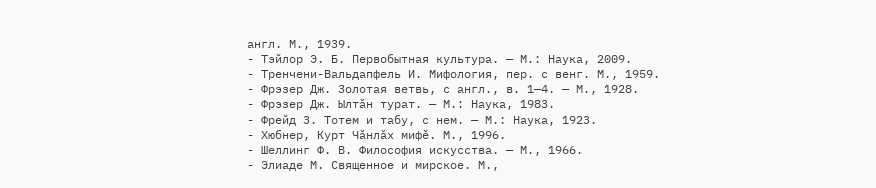англ. М., 1939.
- Тэйлор Э. Б. Первобытная культура. — М.: Наука, 2009.
- Тренчени-Вальдапфель И. Мифология, пер. с венг. М., 1959.
- Фрэзер Дж. Золотая ветвь, с англ., в. 1—4. — М., 1928.
- Фрэзер Дж. Ылтӑн турат. — М.: Наука, 1983.
- Фрейд З. Тотем и табу, с нем. — М.: Наука, 1923.
- Хюбнер, Курт Чӑнлӑх мифӗ. М., 1996.
- Шеллинг Ф. В. Философия искусства. — М., 1966.
- Элиаде М. Священное и мирское. М.,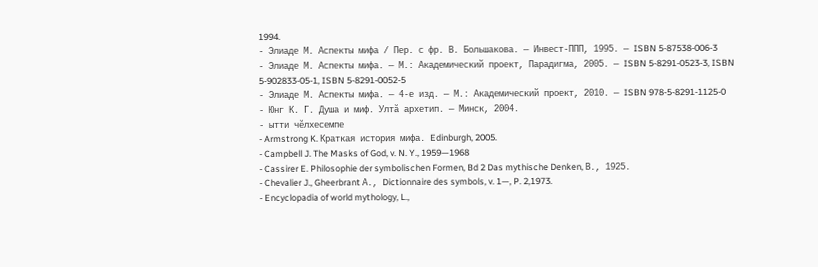1994.
- Элиаде М. Аспекты мифа / Пер. с фр. В. Большакова. — Инвест-ППП, 1995. — ISBN 5-87538-006-3
- Элиаде М. Аспекты мифа. — М.: Академический проект, Парадигма, 2005. — ISBN 5-8291-0523-3, ISBN 5-902833-05-1, ISBN 5-8291-0052-5
- Элиаде М. Аспекты мифа. — 4-е изд. — М.: Академический проект, 2010. — ISBN 978-5-8291-1125-0
- Юнг К. Г. Душа и миф. Ултӑ архетип. — Минск, 2004.
- ытти чӗлхесемпе
- Armstrong K. Краткая история мифа. Edinburgh, 2005.
- Campbell J. The Masks of God, v. N. Y., 1959—1968
- Cassirer E. Philosophie der symbolischen Formen, Bd 2 Das mythische Denken, В., 1925.
- Chevalier J., Gheerbrant А., Dictionnaire des symbols, v. 1—, P. 2,1973.
- Encyclopadia of world mythology, L.,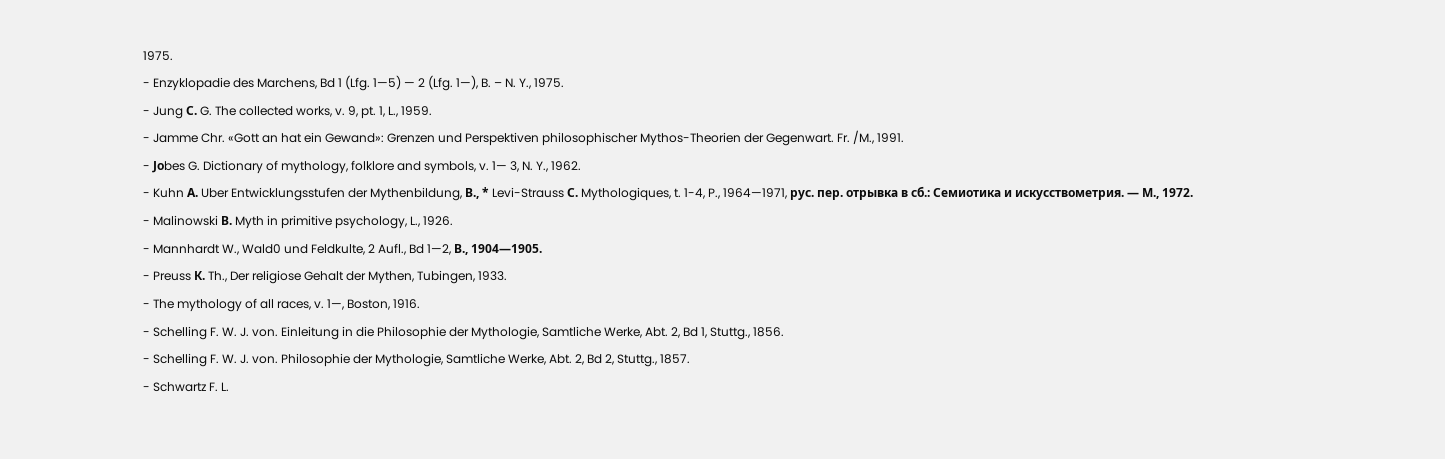1975.
- Enzyklopadie des Marchens, Bd 1 (Lfg. 1—5) — 2 (Lfg. 1—), B. – N. Y., 1975.
- Jung С. G. The collected works, v. 9, pt. 1, L., 1959.
- Jamme Chr. «Gott an hat ein Gewand»: Grenzen und Perspektiven philosophischer Mythos-Theorien der Gegenwart. Fr. /M., 1991.
- Jоbes G. Dictionary of mythology, folklore and symbols, v. 1— 3, N. Y., 1962.
- Kuhn А. Uber Entwicklungsstufen der Mythenbildung, В., * Levi-Strauss С. Mythologiques, t. 1-4, P., 1964—1971, рус. пер. отрывка в сб.: Семиотика и искусствометрия. — М., 1972.
- Malinowski В. Myth in primitive psychology, L., 1926.
- Mannhardt W., Wald0 und Feldkulte, 2 Aufl., Bd 1—2, В., 1904—1905.
- Preuss К. Th., Der religiose Gehalt der Mythen, Tubingen, 1933.
- The mythology of all races, v. 1—, Boston, 1916.
- Schelling F. W. J. von. Einleitung in die Philosophie der Mythologie, Samtliche Werke, Abt. 2, Bd 1, Stuttg., 1856.
- Schelling F. W. J. von. Philosophie der Mythologie, Samtliche Werke, Abt. 2, Bd 2, Stuttg., 1857.
- Schwartz F. L.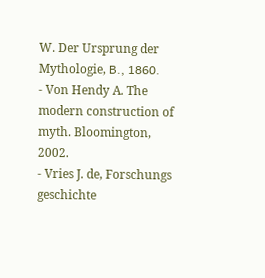W. Der Ursprung der Mythologie, В., 1860.
- Von Hendy A. The modern construction of myth. Bloomington, 2002.
- Vries J. de, Forschungs geschichte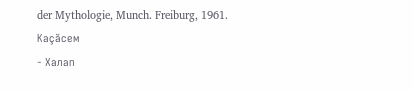der Mythologie, Munch. Freiburg, 1961.
Каçăсем
- Халап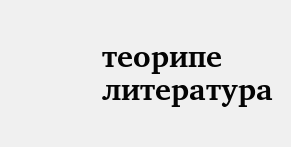теорипе литература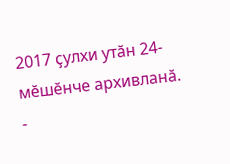2017 ҫулхи утӑн 24-мӗшӗнче архивланӑ.
-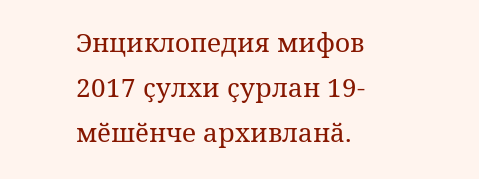Энциклопедия мифов 2017 ҫулхи ҫурлан 19-мӗшӗнче архивланӑ.